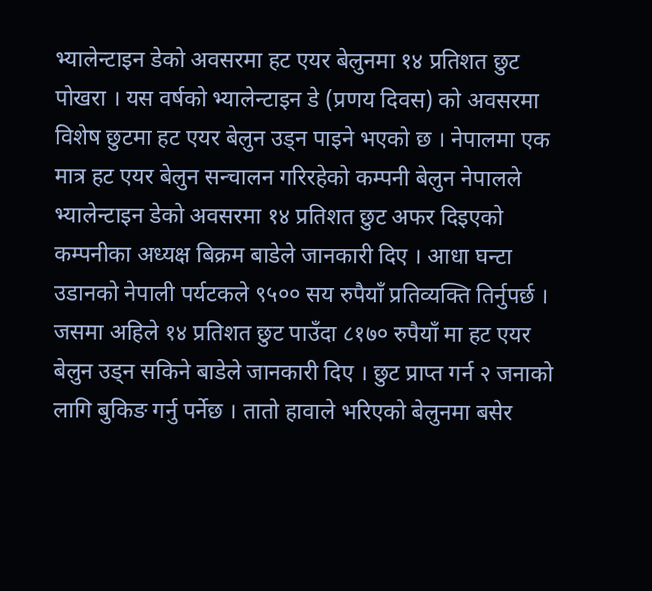भ्यालेन्टाइन डेको अवसरमा हट एयर बेलुनमा १४ प्रतिशत छुट
पोखरा । यस वर्षको भ्यालेन्टाइन डे (प्रणय दिवस) को अवसरमा विशेष छुटमा हट एयर बेलुन उड्न पाइने भएको छ । नेपालमा एक मात्र हट एयर बेलुन सन्चालन गरिरहेको कम्पनी बेलुन नेपालले भ्यालेन्टाइन डेको अवसरमा १४ प्रतिशत छुट अफर दिइएको कम्पनीका अध्यक्ष बिक्रम बाडेले जानकारी दिए । आधा घन्टा उडानको नेपाली पर्यटकले ९५०० सय रुपैयाँ प्रतिव्यक्ति तिर्नुपर्छ । जसमा अहिले १४ प्रतिशत छुट पाउँदा ८१७० रुपैयाँ मा हट एयर बेलुन उड्न सकिने बाडेले जानकारी दिए । छुट प्राप्त गर्न २ जनाको लागि बुकिङ गर्नु पर्नेछ । तातो हावाले भरिएको बेलुनमा बसेर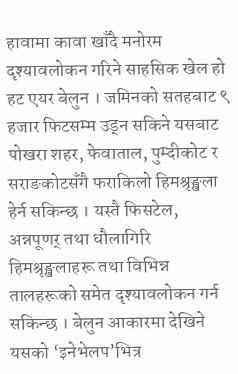हावामा कावा खाँदै मनोरम दृश्यावलोकन गरिने साहसिक खेल हो हट एयर बेलुन । जमिनको सतहबाट ९ हजार फिटसम्म उड्न सकिने यसबाट पोखरा शहर, फेवाताल, पुम्दीकोट र सराङकोटसँगै फराकिलो हिमश्रृङ्खला हेर्न सकिन्छ । यस्तै फिसटेल, अन्नपूणर् तथा धौलागिरि हिमश्रृङ्खलाहरू तथा विभिन्न तालहरूको समेत दृश्यावलोकन गर्न सकिन्छ । बेलुन आकारमा देखिने यसको ‘इनेभेलप’भित्र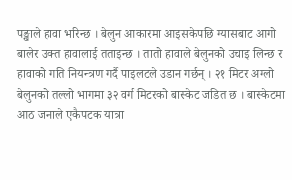पङ्खाले हावा भरिन्छ । बेलुन आकारमा आइसकेपछि ग्यासबाट आगो बालेर उक्त हावालाई तताइन्छ । तातो हावाले बेलुनको उचाइ लिन्छ र हावाको गति नियन्त्रण गर्दै पाइलटले उडान गर्छन् । २१ मिटर अग्लो बेलुनको तल्लो भागमा ३२ वर्ग मिटरको बास्केट जडित छ । बास्केटमा आठ जनाले एकैपटक यात्रा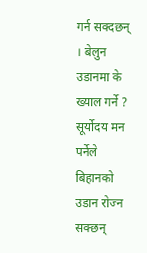गर्न सक्दछन् । बेलुन उडानमा के ख्याल गर्ने ? सूर्योदय मन पर्नेले बिहानको उडान रोज्न सक्छन्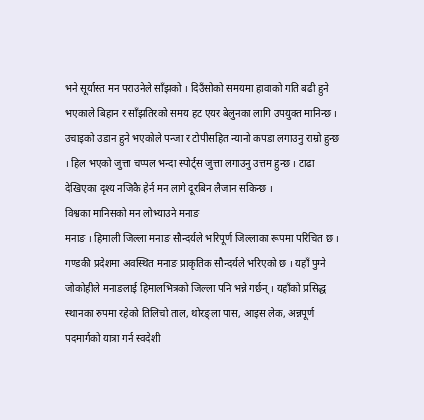भने सूर्यास्त मन पराउनेले साँझको । दिउँसोको समयमा हावाको गति बढी हुने भएकाले बिहान र साँझतिरको समय हट एयर बेलुनका लागि उपयुक्त मानिन्छ । उचाइको उडान हुने भएकोले पन्जा र टोपीसहित न्यानो कपडा लगाउनु राम्रो हुन्छ । हिल भएको जुत्ता चप्पल भन्दा स्पोर्ट्स जुत्ता लगाउनु उत्तम हुन्छ । टाढा देखिएका दृश्य नजिकै हेर्न मन लागे दूरबिन लैजान सकिन्छ ।
विश्वका मानिसको मन लोभ्याउने मनाङ
मनाङ । हिमाली जिल्ला मनाङ सौन्दर्यले भरिपूर्ण जिल्लाका रूपमा परिचित छ । गण्डकी प्रदेशमा अवस्थित मनाङ प्राकृतिक सौन्दर्यले भरिएको छ । यहाँ पुग्ने जोकोहीले मनाङलाई हिमालभित्रको जिल्ला पनि भन्ने गर्छन् । यहाँको प्रसिद्ध स्थानका रुपमा रहेको तिलिचो ताल, थोरङ्ला पास, आइस लेक, अन्नपूर्ण पदमार्गको यात्रा गर्न स्वदेशी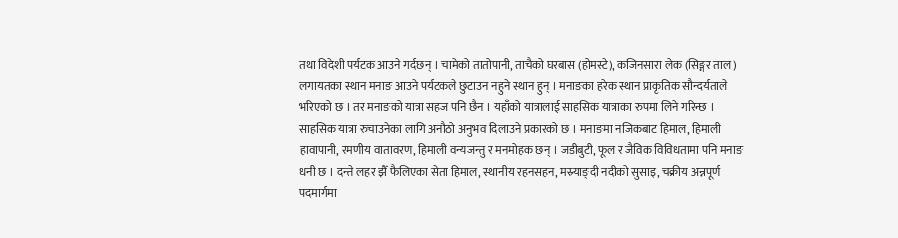तथा विदेशी पर्यटक आउने गर्दछन् । चामेको तातोपानी, ताचैको घरबास (होमस्टे), कजिनसारा लेक (सिङ्गर ताल) लगायतका स्थान मनाङ आउने पर्यटकले छुटाउन नहुने स्थान हुन् । मनाङका हरेक स्थान प्राकृतिक सौन्दर्यताले भरिएको छ । तर मनाङको यात्रा सहज पनि छैन । यहाँको यात्रालाई साहसिक यात्राका रुपमा लिने गरिन्छ । साहसिक यात्रा रुचाउनेका लागि अनौठो अनुभव दिलाउने प्रकारको छ । मनाङमा नजिकबाट हिमाल, हिमाली हावापानी, रमणीय वातावरण, हिमाली वन्यजन्तु र मनमोहक छन् । जडीबुटी, फूल र जैविक विविधतामा पनि मनाङ धनी छ । दन्ते लहर झैँ फैलिएका सेता हिमाल, स्थानीय रहनसहन, मस्र्याङ्दी नदीको सुसाइ, चक्रीय अन्नपूर्ण पदमार्गमा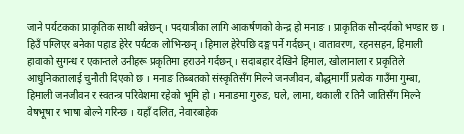जाने पर्यटकका प्राकृतिक साथी बन्नेछन् । पदयात्रीका लागि आकर्षणको केन्द्र हो मनाङ । प्राकृतिक सौन्दर्यको भण्डार छ । हिउँ पग्लिएर बनेका पहाड हेरेर पर्यटक लोभिन्छन् । हिमाल हेरेपछि दङ्ग पर्ने गर्दछन् । वातावरण, रहनसहन, हिमाली हावाको सुगन्ध र एकान्तले उनीहरू प्रकृतिमा हराउने गर्दछन् । सदाबहार देखिने हिमाल, खोलानाला र प्रकृतिले आधुनिकतालाई चुनौती दिएको छ । मनाङ तिब्बतको संस्कृतिसँग मिल्ने जनजीवन, बौद्धमार्गी प्रत्येक गाउँमा गुम्बा, हिमाली जनजीवन र स्वतन्त्र परिवेशमा रहेको भूमि हो । मनाङमा गुरुङ, घले, लामा, थकाली र तिनै जातिसँग मिल्ने वेषभूषा र भाषा बोल्ने गरिन्छ । यहाँ दलित, नेवारबाहेक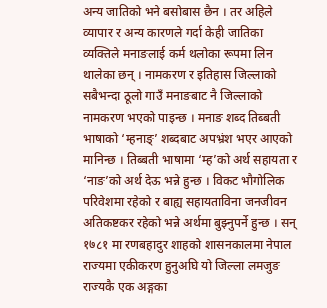अन्य जातिको भने बसोबास छैन । तर अहिले व्यापार र अन्य कारणले गर्दा केही जातिका व्यक्तिले मनाङलाई कर्म थलोका रूपमा लिन थालेका छन् । नामकरण र इतिहास जिल्लाको सबैभन्दा ठूलो गाउँ मनाङबाट नै जिल्लाको नामकरण भएको पाइन्छ । मनाङ शब्द तिब्बती भाषाको ‘म्हनाङ्’ शब्दबाट अपभ्रंश भएर आएको मानिन्छ । तिब्बती भाषामा ‘म्ह’को अर्थ सहायता र ‘नाङ’को अर्थ देऊ भन्ने हुन्छ । विकट भौगोलिक परिवेशमा रहेको र बाह्य सहायताविना जनजीवन अतिकष्टकर रहेको भन्ने अर्थमा बुझ्नुपर्ने हुन्छ । सन् १७८१ मा रणबहादुर शाहको शासनकालमा नेपाल राज्यमा एकीकरण हुनुअघि यो जिल्ला लमजुङ राज्यकै एक अङ्गका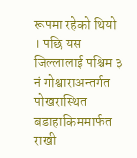रूपमा रहेको थियो । पछि यस जिल्लालाई पश्चिम ३ नं गोश्वाराअन्तर्गत पोखरास्थित बडाहाकिममार्फत राखी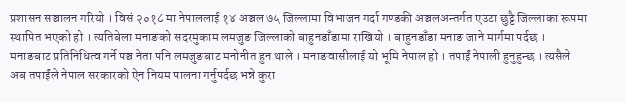प्रशासन सञ्चालन गरियो । विसं २०१८ मा नेपाललाई १४ अञ्चल ७५ जिल्लामा विभाजन गर्दा गण्डकी अञ्चलअन्तर्गत एउटा छुट्टै जिल्लाका रूपमा स्थापित भएको हो । त्यतिबेला मनाङको सदरमुकाम लमजुङ जिल्लाको बाहुनडाँडामा राखियो । बाहुनडाँडा मनाङ जाने मार्गमा पर्दछ । मनाङबाट प्रतिनिधित्व गर्ने पञ्च नेता पनि लमजुङबाट मनोनीत हुन थाले । मनाङवासीलाई यो भूमि नेपाल हो । तपाईं नेपाली हुनुहुन्छ । त्यसैले अब तपाईंले नेपाल सरकारको ऐन नियम पालना गर्नुपर्दछ भन्ने कुरा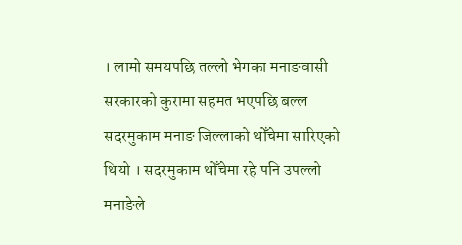। लामो समयपछि तल्लो भेगका मनाङवासी सरकारको कुरामा सहमत भएपछि बल्ल सदरमुकाम मनाङ जिल्लाको थोँचेमा सारिएको थियो । सदरमुकाम थोँचेमा रहे पनि उपल्लो मनाङेले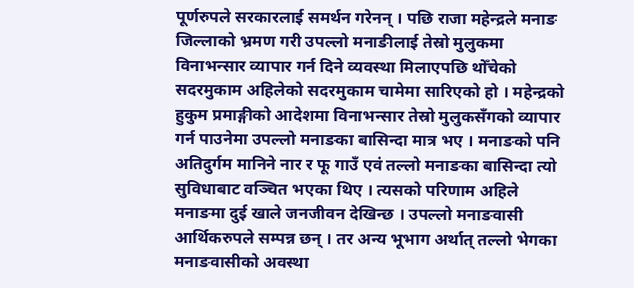पूर्णरुपले सरकारलाई समर्थन गरेनन् । पछि राजा महेन्द्रले मनाङ जिल्लाको भ्रमण गरी उपल्लो मनाङीलाई तेस्रो मुलुकमा विनाभन्सार व्यापार गर्न दिने व्यवस्था मिलाएपछि थोँचेको सदरमुकाम अहिलेको सदरमुकाम चामेमा सारिएको हो । महेन्द्रको हुकुम प्रमाङ्गीको आदेशमा विनाभन्सार तेस्रो मुलुकसँगको व्यापार गर्न पाउनेमा उपल्लो मनाङका बासिन्दा मात्र भए । मनाङको पनि अतिदुर्गम मानिने नार र फू गाउँ एवं तल्लो मनाङका बासिन्दा त्यो सुविधाबाट वञ्चित भएका थिए । त्यसको परिणाम अहिले मनाङमा दुई खाले जनजीवन देखिन्छ । उपल्लो मनाङवासी आर्थिकरुपले सम्पन्न छन् । तर अन्य भूभाग अर्थात् तल्लो भेगका मनाङवासीको अवस्था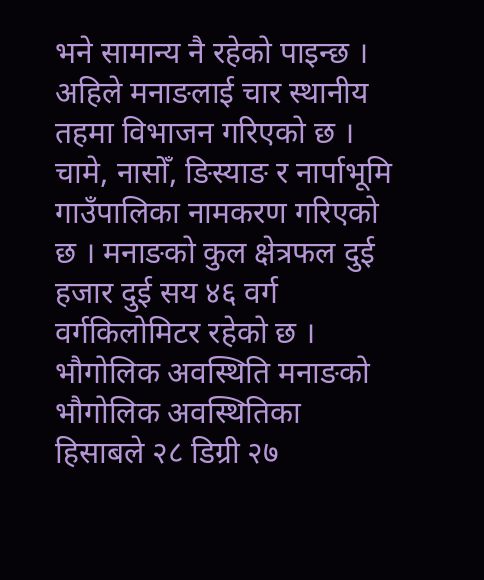भने सामान्य नै रहेको पाइन्छ । अहिले मनाङलाई चार स्थानीय तहमा विभाजन गरिएको छ । चामे, नासोँ, ङिस्याङ र नार्पाभूमि गाउँपालिका नामकरण गरिएको छ । मनाङको कुल क्षेत्रफल दुई हजार दुई सय ४६ वर्ग वर्गकिलोमिटर रहेको छ । भौगोलिक अवस्थिति मनाङको भौगोलिक अवस्थितिका हिसाबले २८ डिग्री २७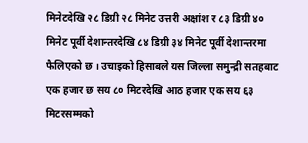मिनेटदेखि २८ डिग्री २८ मिनेट उत्तरी अक्षांश र ८३ डिग्री ४० मिनेट पूर्वी देशान्तरदेखि ८४ डिग्री ३४ मिनेट पूर्वी देशान्तरमा फैलिएको छ । उचाइको हिसाबले यस जिल्ला समुन्द्री सतहबाट एक हजार छ सय ८० मिटरदेखि आठ हजार एक सय ६३ मिटरसम्मको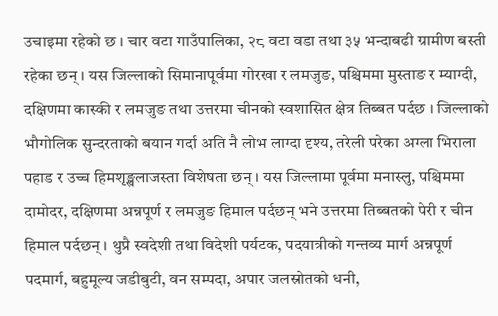उचाइमा रहेको छ । चार वटा गाउँपालिका, २८ वटा वडा तथा ३५ भन्दाबढी ग्रामीण बस्ती रहेका छन् । यस जिल्लाको सिमानापूर्वमा गोरखा र लमजुङ, पश्चिममा मुस्ताङ र म्याग्दी, दक्षिणमा कास्की र लमजुङ तथा उत्तरमा चीनको स्वशासित क्षेत्र तिब्बत पर्दछ । जिल्लाको भौगोलिक सुन्दरताको बयान गर्दा अति नै लोभ लाग्दा दृश्य, तरेली परेका अग्ला भिराला पहाड र उच्च हिमशृङ्खलाजस्ता विशेषता छन् । यस जिल्लामा पूर्वमा मनास्लु, पश्चिममा दामोदर, दक्षिणमा अन्नपूर्ण र लमजुङ हिमाल पर्दछन् भने उत्तरमा तिब्बतको पेरी र चीन हिमाल पर्दछन् । थुप्रै स्वदेशी तथा विदेशी पर्यटक, पदयात्रीको गन्तव्य मार्ग अन्नपूर्ण पदमार्ग, बहुमूल्य जडीबुटी, वन सम्पदा, अपार जलस्रोतको धनी,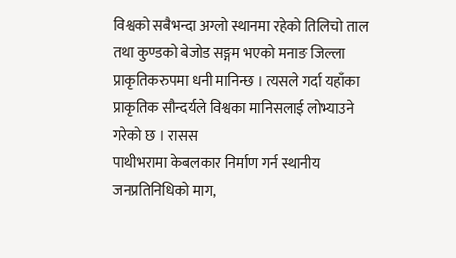विश्वको सबैभन्दा अग्लो स्थानमा रहेको तिलिचो ताल तथा कुण्डको बेजोड सङ्गम भएको मनाङ जिल्ला प्राकृतिकरुपमा धनी मानिन्छ । त्यसले गर्दा यहाँका प्राकृतिक सौन्दर्यले विश्वका मानिसलाई लोभ्याउने गरेको छ । रासस
पाथीभरामा केबलकार निर्माण गर्न स्थानीय जनप्रतिनिधिको माग,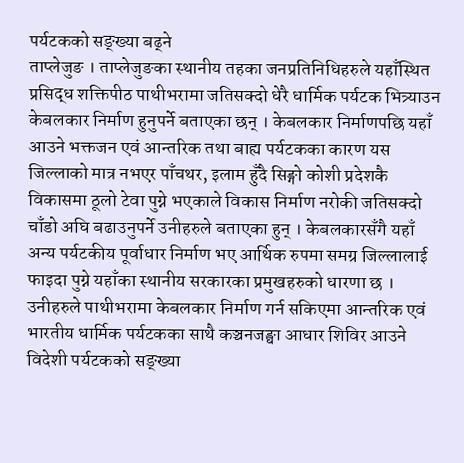पर्यटकको सङ्ख्या बढ्ने
ताप्लेजुङ । ताप्लेजुङका स्थानीय तहका जनप्रतिनिधिहरुले यहाँस्थित प्रसिद्ध शक्तिपीठ पाथीभरामा जतिसक्दो धेरै धार्मिक पर्यटक भित्र्याउन केबलकार निर्माण हुनुपर्ने बताएका छन् । केबलकार निर्माणपछि यहाँ आउने भक्तजन एवं आन्तरिक तथा बाह्य पर्यटकका कारण यस जिल्लाको मात्र नभएर पाँचथर, इलाम हुँदै सिङ्गो कोशी प्रदेशकै विकासमा ठूलो टेवा पुग्ने भएकाले विकास निर्माण नरोकी जतिसक्दो चाँडो अघि बढाउनुपर्ने उनीहरुले बताएका हुन् । केबलकारसँगै यहाँ अन्य पर्यटकीय पूर्वाधार निर्माण भए आर्थिक रुपमा समग्र जिल्लालाई फाइदा पुग्ने यहाँका स्थानीय सरकारका प्रमुखहरुको धारणा छ । उनीहरुले पाथीभरामा केबलकार निर्माण गर्न सकिएमा आन्तरिक एवं भारतीय धार्मिक पर्यटकका साथै कञ्चनजङ्घा आधार शिविर आउने विदेशी पर्यटकको सङ्ख्या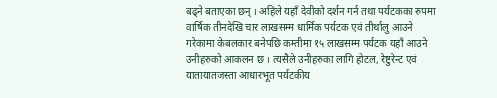बढ्ने बताएका छन् । अहिले यहाँ देवीको दर्शन गर्न तथा पर्यटकका रुपमा वार्षिक तीनदेखि चार लाखसम्म धार्मिक पर्यटक एवं तीर्थालु आउने गरेकामा केबलकार बनेपछि कम्तीमा १५ लाखसम्म पर्यटक यहाँ आउने उनीहरुको आकलन छ । त्यसैले उनीहरुका लागि होटल, रेष्टुरेन्ट एवं यातायातजस्ता आधारभूत पर्यटकीय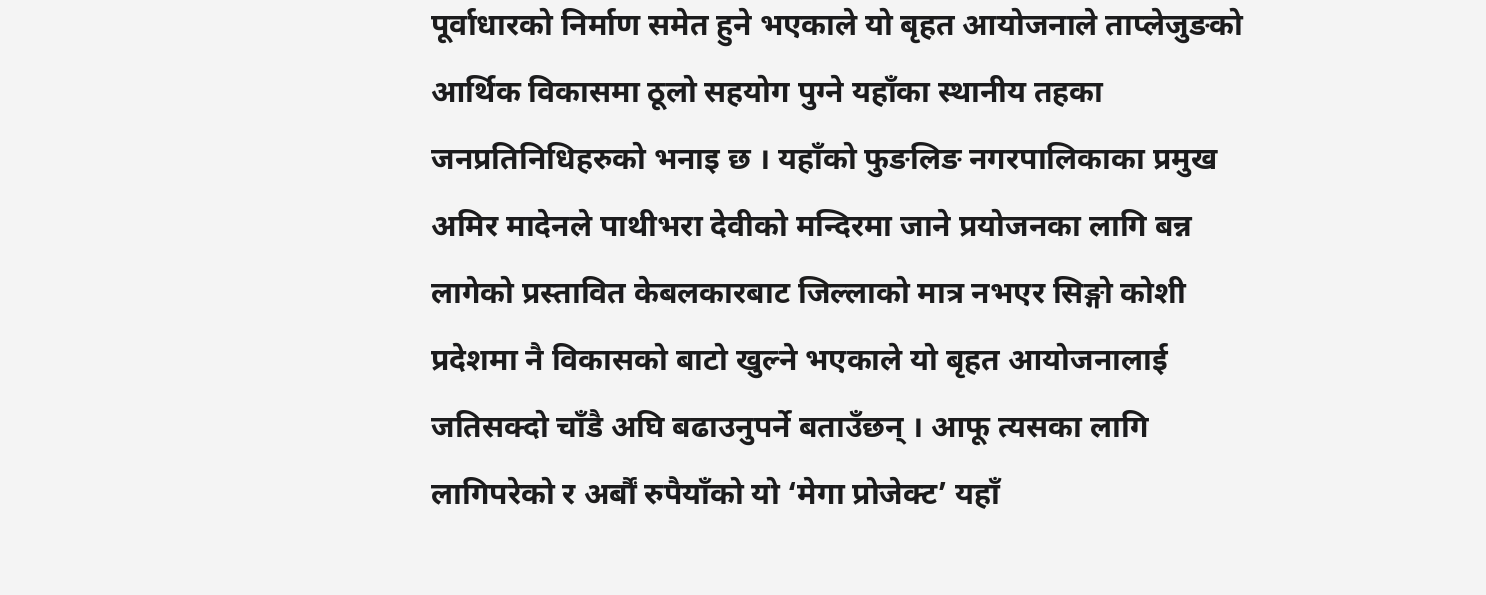पूर्वाधारको निर्माण समेत हुने भएकाले यो बृहत आयोजनाले ताप्लेजुङको आर्थिक विकासमा ठूलो सहयोग पुग्ने यहाँका स्थानीय तहका जनप्रतिनिधिहरुको भनाइ छ । यहाँको फुङलिङ नगरपालिकाका प्रमुख अमिर मादेनले पाथीभरा देवीको मन्दिरमा जाने प्रयोजनका लागि बन्न लागेको प्रस्तावित केबलकारबाट जिल्लाको मात्र नभएर सिङ्गो कोशी प्रदेशमा नै विकासको बाटो खुल्ने भएकाले यो बृहत आयोजनालाई जतिसक्दो चाँडै अघि बढाउनुपर्ने बताउँछन् । आफू त्यसका लागि लागिपरेको र अर्बौं रुपैयाँको यो ‘मेगा प्रोजेक्ट’ यहाँ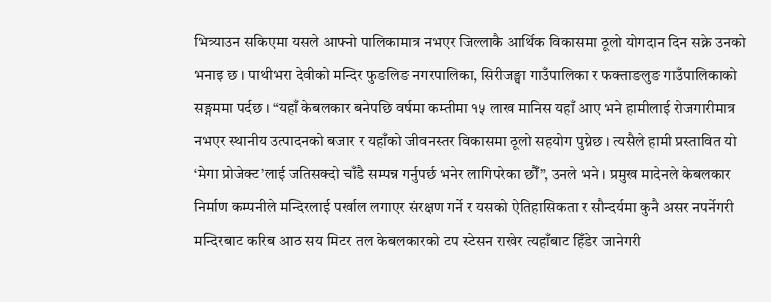भित्र्याउन सकिएमा यसले आफ्नो पालिकामात्र नभएर जिल्लाकै आर्थिक विकासमा ठूलो योगदान दिन सक्ने उनको भनाइ छ । पाथीभरा देवीको मन्दिर फुङलिङ नगरपालिका, सिरीजङ्घा गाउँपालिका र फक्ताङलुङ गाउँपालिकाको सङ्गममा पर्दछ । “यहाँ केबलकार बनेपछि वर्षमा कम्तीमा १५ लाख मानिस यहाँ आए भने हामीलाई रोजगारीमात्र नभएर स्थानीय उत्पादनको बजार र यहाँको जीवनस्तर विकासमा ठूलो सहयोग पुग्नेछ । त्यसैले हामी प्रस्तावित यो ‘मेगा प्रोजेक्ट’लाई जतिसक्दो चाँडै सम्पन्न गर्नुपर्छ भनेर लागिपरेका छौँ”, उनले भने । प्रमुख मादेनले केबलकार निर्माण कम्पनीले मन्दिरलाई पर्खाल लगाएर संरक्षण गर्ने र यसको ऐतिहासिकता र सौन्दर्यमा कुनै असर नपर्नेगरी मन्दिरबाट करिब आठ सय मिटर तल केबलकारको टप स्टेसन राखेर त्यहाँबाट हिँडेर जानेगरी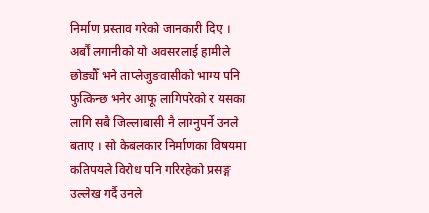निर्माण प्रस्ताव गरेको जानकारी दिए । अर्बौं लगानीको यो अवसरलाई हामीले छोड्यौँ भने ताप्लेजुङवासीको भाग्य पनि फुत्किन्छ भनेर आफू लागिपरेको र यसका लागि सबै जिल्लाबासी नै लाग्नुपर्ने उनले बताए । सो केबलकार निर्माणका विषयमा कतिपयले विरोध पनि गरिरहेको प्रसङ्ग उल्लेख गर्दै उनले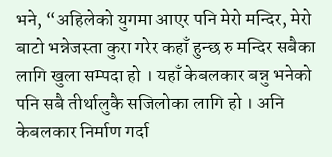भने, “अहिलेको युगमा आएर पनि मेरो मन्दिर, मेरो बाटो भन्नेजस्ता कुरा गरेर कहाँ हुन्छ रु मन्दिर सबैका लागि खुला सम्पदा हो । यहाँ केबलकार बन्नु भनेको पनि सबै तीर्थालुकै सजिलोका लागि हो । अनि केबलकार निर्माण गर्दा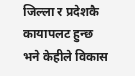जिल्ला र प्रदेशकै कायापलट हुन्छ भने केहीले विकास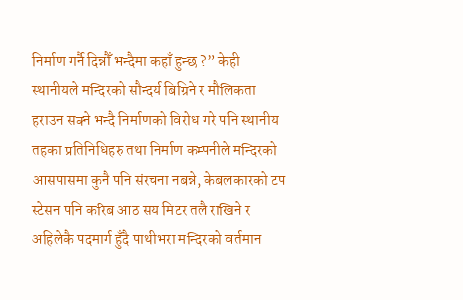निर्माण गर्नै दिन्नौँ भन्दैमा कहाँ हुन्छ ?” केही स्थानीयले मन्दिरको सौन्दर्य बिग्रिने र मौलिकता हराउन सक्ने भन्दै निर्माणको विरोध गरे पनि स्थानीय तहका प्रतिनिधिहरु तथा निर्माण कम्पनीले मन्दिरको आसपासमा कुनै पनि संरचना नबन्ने, केबलकारको टप स्टेसन पनि करिब आठ सय मिटर तलै राखिने र अहिलेकै पदमार्ग हुँदै पाथीभरा मन्दिरको वर्तमान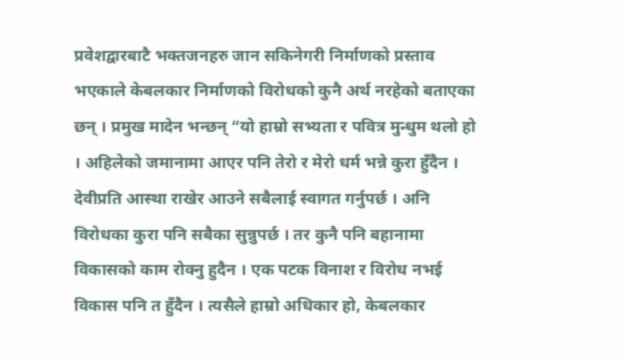प्रवेशद्वारबाटै भक्तजनहरु जान सकिनेगरी निर्माणको प्रस्ताव भएकाले केबलकार निर्माणको विरोधको कुनै अर्थ नरहेको बताएका छन् । प्रमुख मादेन भन्छन् “यो हाम्रो सभ्यता र पवित्र मुन्धुम थलो हो । अहिलेको जमानामा आएर पनि तेरो र मेरो धर्म भन्ने कुरा हुँदैन । देवीप्रति आस्था राखेर आउने सबैलाई स्वागत गर्नुपर्छ । अनि विरोधका कुरा पनि सबैका सुन्नुपर्छ । तर कुनै पनि बहानामा विकासको काम रोक्नु हुदैन । एक पटक विनाश र विरोध नभई विकास पनि त हुँदैन । त्यसैले हाम्रो अधिकार हो, केबलकार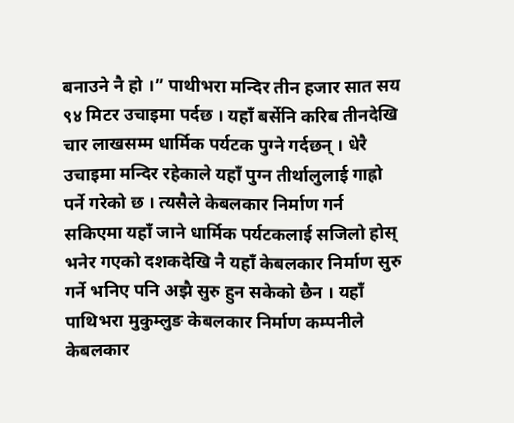बनाउने नै हो ।” पाथीभरा मन्दिर तीन हजार सात सय ९४ मिटर उचाइमा पर्दछ । यहाँ बर्सेनि करिब तीनदेखि चार लाखसम्म धार्मिक पर्यटक पुग्ने गर्दछन् । धेरै उचाइमा मन्दिर रहेकाले यहाँ पुग्न तीर्थालुलाई गाह्रो पर्ने गरेको छ । त्यसैले केबलकार निर्माण गर्न सकिएमा यहाँ जाने धार्मिक पर्यटकलाई सजिलो होस् भनेर गएको दशकदेखि नै यहाँ केबलकार निर्माण सुरु गर्ने भनिए पनि अझै सुरु हुन सकेको छैन । यहाँ पाथिभरा मुकुम्लुङ केबलकार निर्माण कम्पनीले केबलकार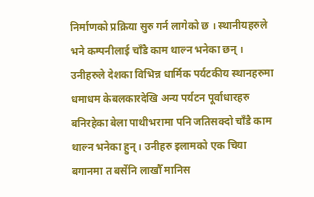निर्माणको प्रक्रिया सुरु गर्न लागेको छ । स्थानीयहरुले भने कम्पनीलाई चाँडै काम थाल्न भनेका छन् । उनीहरुले देशका विभिन्न धार्मिक पर्यटकीय स्थानहरुमा धमाधम केबलकारदेखि अन्य पर्यटन पूर्वाधारहरु बनिरहेका बेला पाथीभरामा पनि जतिसक्दो चाँडै काम थाल्न भनेका हुन् । उनीहरु इलामको एक चिया बगानमा त बर्सेनि लाखौँ मानिस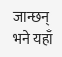जान्छन् भने यहाँ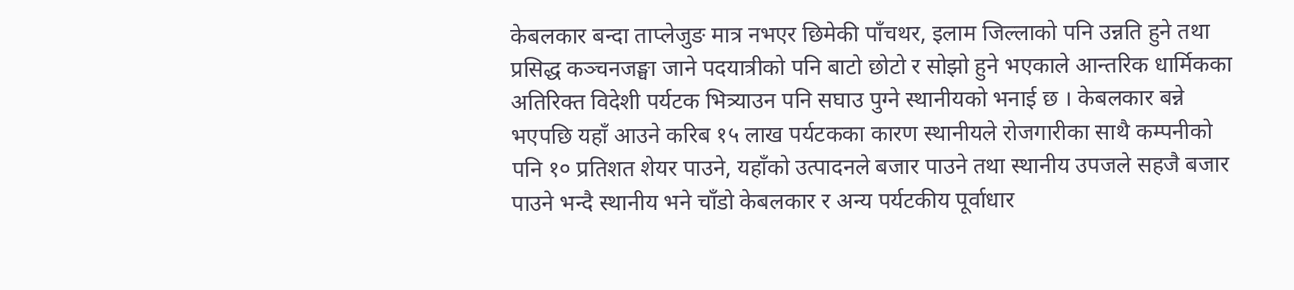केबलकार बन्दा ताप्लेजुङ मात्र नभएर छिमेकी पाँचथर, इलाम जिल्लाको पनि उन्नति हुने तथा प्रसिद्ध कञ्चनजङ्घा जाने पदयात्रीको पनि बाटो छोटो र सोझो हुने भएकाले आन्तरिक धार्मिकका अतिरिक्त विदेशी पर्यटक भित्र्याउन पनि सघाउ पुग्ने स्थानीयको भनाई छ । केबलकार बन्ने भएपछि यहाँ आउने करिब १५ लाख पर्यटकका कारण स्थानीयले रोजगारीका साथै कम्पनीको पनि १० प्रतिशत शेयर पाउने, यहाँको उत्पादनले बजार पाउने तथा स्थानीय उपजले सहजै बजार पाउने भन्दै स्थानीय भने चाँडो केबलकार र अन्य पर्यटकीय पूर्वाधार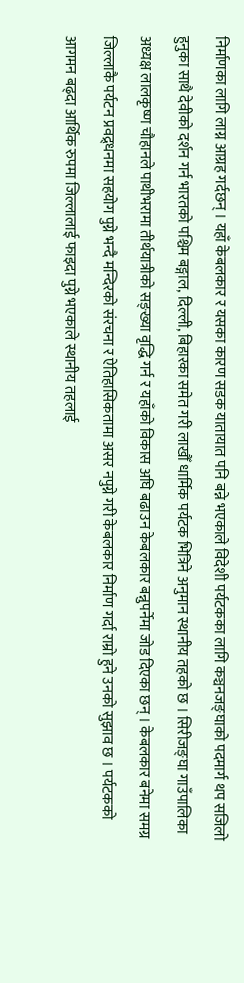निर्माणका लागि लाग्न आग्रह गर्दछन् । यहाँ केबलकार र यसका कारण सडक यातायात पनि बन्ने भएकाले विदेशी पर्यटकका लागि कञ्चनजङ्घाको पदमार्ग थप सजिलो हुनुका साथै देवीको दर्शन गर्न भारतको पश्चिम बङ्गाल, दिल्ली, बिहारका समेत गरी लाखौँ धार्मिक पर्यटक भित्रिने अनुमान स्थानीय तहको छ । सिरीजङ्घा गाउँपालिका अध्यक्ष लालकृष्ण चौहानले पाथीभरामा तीर्थयात्रीको सङ्ख्या वृद्धि गर्न र यहाँको विकास अघि बढाउन केबलकार बन्नुपर्नेमा जोड दिएका छन् । केबलकार बनेमा समग्र जिल्लाकै पर्यटन प्रवद्र्धनमा सहयोग पुग्ने भन्दै मन्दिरको संरचना र ऐतिहासिकतामा असर नपुग्ने गरी केबलकार निर्माण गर्दा राम्रो हुने उनको सुझाव छ । पर्यटकको आगमन बढ्दा आर्थिक रुपमा जिल्लालाई फाइदा पुग्ने भएकाले स्थानीय तहलाई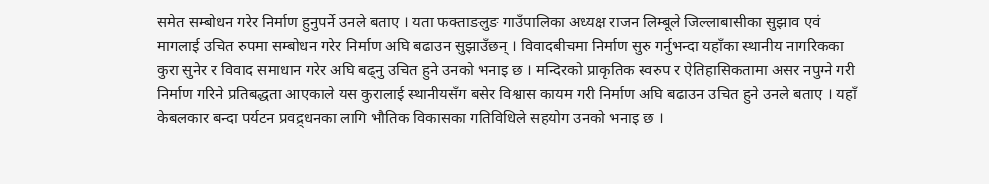समेत सम्बोधन गरेर निर्माण हुनुपर्ने उनले बताए । यता फक्ताङलुङ गाउँपालिका अध्यक्ष राजन लिम्बूले जिल्लाबासीका सुझाव एवं मागलाई उचित रुपमा सम्बोधन गरेर निर्माण अघि बढाउन सुझाउँछन् । विवादबीचमा निर्माण सुरु गर्नुभन्दा यहाँका स्थानीय नागरिकका कुरा सुनेर र विवाद समाधान गरेर अघि बढ्नु उचित हुने उनको भनाइ छ । मन्दिरको प्राकृतिक स्वरुप र ऐतिहासिकतामा असर नपुग्ने गरी निर्माण गरिने प्रतिबद्धता आएकाले यस कुरालाई स्थानीयसँग बसेर विश्वास कायम गरी निर्माण अघि बढाउन उचित हुने उनले बताए । यहाँ केबलकार बन्दा पर्यटन प्रवद्र्धनका लागि भौतिक विकासका गतिविधिले सहयोग उनको भनाइ छ ।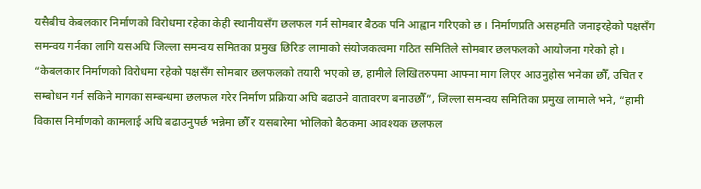यसैबीच केबलकार निर्माणको विरोधमा रहेका केही स्थानीयसँग छलफल गर्न सोमबार बैठक पनि आह्वान गरिएको छ । निर्माणप्रति असहमति जनाइरहेको पक्षसँग समन्वय गर्नका लागि यसअघि जिल्ला समन्वय समितका प्रमुख छिरिङ लामाको संयोजकत्वमा गठित समितिले सोमबार छलफलको आयोजना गरेको हो । “केबलकार निर्माणको विरोधमा रहेको पक्षसँग सोमबार छलफलको तयारी भएको छ, हामीले लिखितरुपमा आफ्ना माग लिएर आउनुहोस भनेका छौँ, उचित र सम्बोधन गर्न सकिने मागका सम्बन्धमा छलफल गरेर निर्माण प्रक्रिया अघि बढाउने वातावरण बनाउछौँ”, जिल्ला समन्वय समितिका प्रमुख लामाले भने, “हामी विकास निर्माणको कामलाई अघि बढाउनुपर्छ भन्नेमा छौँ र यसबारेमा भोलिको बैठकमा आवश्यक छलफल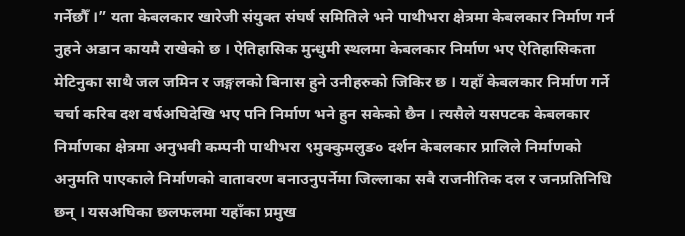गर्नेछौँ ।” यता केबलकार खारेजी संयुक्त संघर्ष समितिले भने पाथीभरा क्षेत्रमा केबलकार निर्माण गर्न नुहने अडान कायमै राखेको छ । ऐतिहासिक मुन्धुमी स्थलमा केबलकार निर्माण भए ऐतिहासिकता मेटिनुका साथै जल जमिन र जङ्गलको बिनास हुने उनीहरुको जिकिर छ । यहाँ केबलकार निर्माण गर्ने चर्चा करिब दश वर्षअघिदेखि भए पनि निर्माण भने हुन सकेको छैन । त्यसैले यसपटक केबलकार निर्माणका क्षेत्रमा अनुभवी कम्पनी पाथीभरा ९मुक्कुमलुङ० दर्शन केबलकार प्रालिले निर्माणको अनुमति पाएकाले निर्माणको वातावरण बनाउनुपर्नेमा जिल्लाका सबै राजनीतिक दल र जनप्रतिनिधि छन् । यसअघिका छलफलमा यहाँका प्रमुख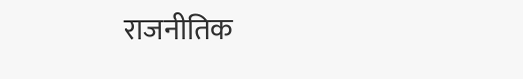राजनीतिक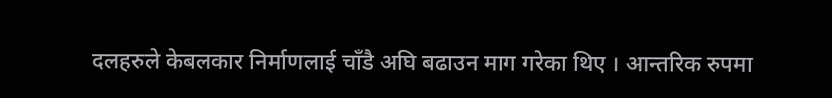दलहरुले केबलकार निर्माणलाई चाँडै अघि बढाउन माग गरेका थिए । आन्तरिक रुपमा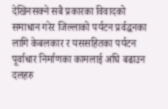देखिनसक्ने सबै प्रकारका विवादको समाधान गरेर जिल्लाको पर्यटन प्रर्वद्धनका लागि केबलकार र यससहितका पर्यटन पूर्वाधार निर्माणका कामलाई अघि बढाउन दलहरु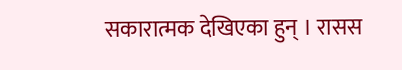सकारात्मक देखिएका हुन् । रासस